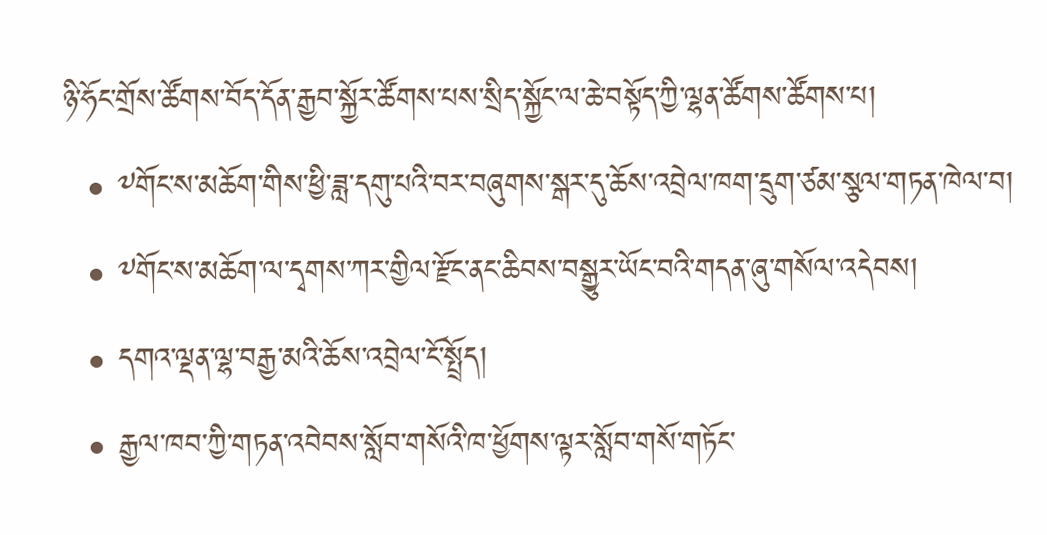ཉི་ཧོང་གྲོས་ཚོགས་བོད་དོན་རྒྱབ་སྐྱོར་ཚོགས་པས་སྲིད་སྐྱོང་ལ་ཆེ་བསྟོད་ཀྱི་ལྷན་ཚོགས་ཚོགས་པ།
  • ༸གོང་ས་མཆོག་གིས་ཕྱི་ཟླ་དགུ་པའི་བར་བཞུགས་སྒར་དུ་ཆོས་འབྲེལ་ཁག་དྲུག་ཙམ་སྩལ་གཏན་ཁེལ་བ།
  • ༸གོང་ས་མཆོག་ལ་དྭགས་ཀར་གྱིལ་རྫོང་ནང་ཆིབས་བསྒྱུར་ཡོང་བའི་གདན་ཞུ་གསོལ་འདེབས།
  • དགའ་ལྡན་ལྷ་བརྒྱ་མའི་ཆོས་འབྲེལ་ངོ་སྤྲོད།
  • རྒྱལ་ཁབ་ཀྱི་གཏན་འབེབས་སློབ་གསོའི་ཁ་ཕྱོགས་ལྟར་སློབ་གསོ་གཏོང་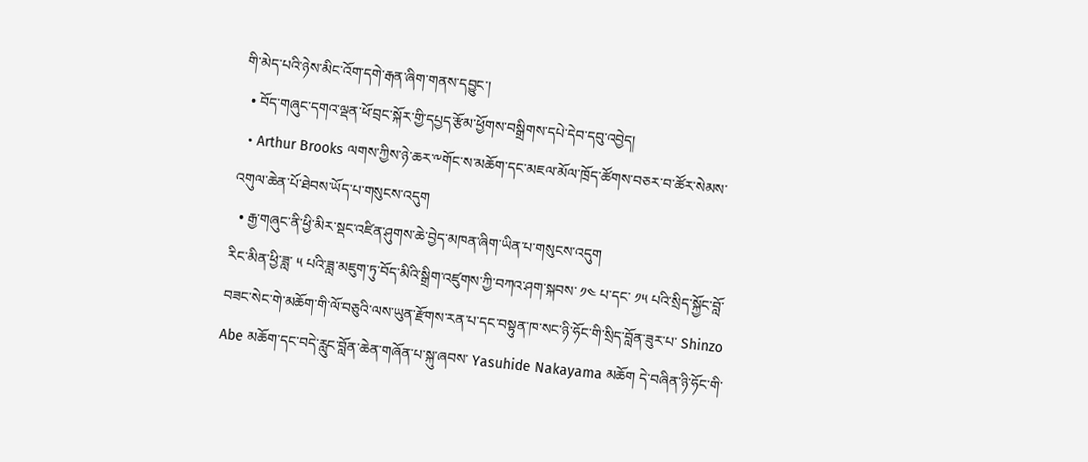གི་མེད་པའི་ཉེས་མིང་འོག་དགེ་རྒན་ཞིག་གནས་དབྱུང་།
  • བོད་གཞུང་དགའ་ལྡན་ཕོ་བྲང་སྐོར་གྱི་དཔྱད་རྩོམ་ཕྱོགས་བསྒྲིགས་དཔེ་དེབ་དབུ་འབྱེད།
  • Arthur Brooks ལགས་ཀྱིས་ཉེ་ཆར་༸གོང་ས་མཆོག་དང་མཇལ་མོལ་ཁྲོད་ཚོགས་བཅར་བ་ཚོར་སེམས་འགུལ་ཆེན་པོ་ཐེབས་ཡོད་པ་གསུངས་འདུག
  • རྒྱ་གཞུང་ནི་ཕྱི་མིར་སྡང་འཛིན་ཤུགས་ཆེ་བྱེད་མཁན་ཞིག་ཡིན་པ་གསུངས་འདུག
རིང་མིན་ཕྱི་ཟླ་ ༥ པའི་ཟླ་མཇུག་ཏུ་བོད་མིའི་སྒྲིག་འཛུགས་ཀྱི་བཀའ་ཤག་སྐབས་ ༡༤ པ་དང་ ༡༥ པའི་སྲིད་སྐྱོང་བློ་བཟང་སེང་གེ་མཆོག་གི་ལོ་བཅུའི་ལས་ཡུན་རྫོགས་རན་པ་དང་བསྟུན་ཁ་སང་ཉི་ཧོང་གི་སྲིད་བློན་ཟུར་པ་ Shinzo Abe མཆོག་དང་བདེ་རླུང་བློན་ཆེན་གཞོན་པ་སྐུ་ཞབས་ Yasuhide Nakayama མཆོག དེ་བཞིན་ཉི་ཧོང་གི་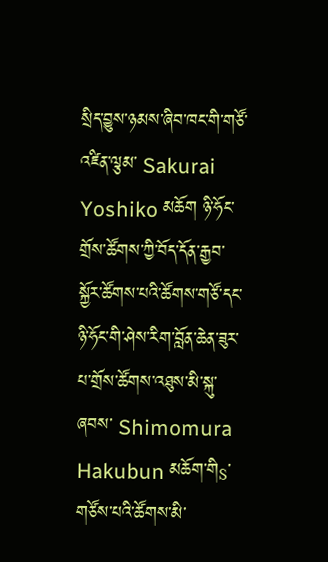སྲིད་བྱུས་ཉམས་ཞིབ་ཁང་གི་གཙོ་འཛིན་ལྕམ་ Sakurai Yoshiko མཆོག ཉི་ཧོང་གྲོས་ཚོགས་ཀྱི་བོད་དོན་རྒྱབ་སྐྱོར་ཚོགས་པའི་ཚོགས་གཙོ་དང་ཉི་ཧོང་གི་ཤེས་རིག་བློན་ཆེན་ཟུར་པ་གྲོས་ཚོགས་འཐུས་མི་སྐུ་ཞབས་ Shimomura Hakubun མཆོག་གིs་གཙོས་པའི་ཚོགས་མི་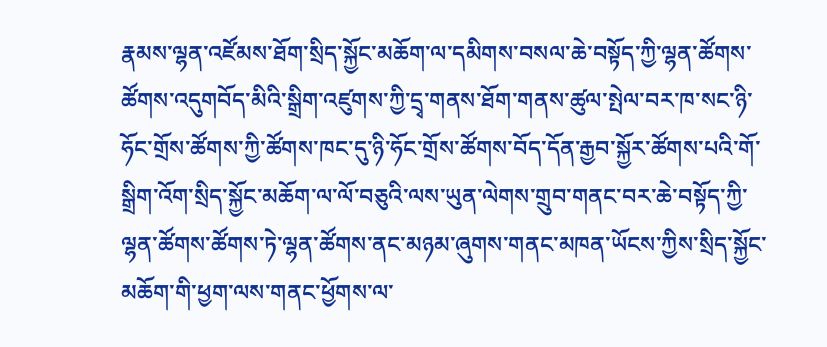རྣམས་ལྷན་འཛོམས་ཐོག་སྲིད་སྐྱོང་མཆོག་ལ་དམིགས་བསལ་ཆེ་བསྟོད་ཀྱི་ལྷན་ཚོགས་ཚོགས་འདུགབོད་མིའི་སྒྲིག་འཛུགས་ཀྱི་དྲྭ་གནས་ཐོག་གནས་ཚུལ་སྤེལ་བར་ཁ་སང་ཉི་ཧོང་གྲོས་ཚོགས་ཀྱི་ཚོགས་ཁང་དུ་ཉི་ཧོང་གྲོས་ཚོགས་བོད་དོན་རྒྱབ་སྐྱོར་ཚོགས་པའི་གོ་སྒྲིག་འོག་སྲིད་སྐྱོང་མཆོག་ལ་ལོ་བཅུའི་ལས་ཡུན་ལེགས་གྲུབ་གནང་བར་ཆེ་བསྟོད་ཀྱི་ལྷན་ཚོགས་ཚོགས་ཏེ་ལྷན་ཚོགས་ནང་མཉམ་ཞུགས་གནང་མཁན་ཡོངས་ཀྱིས་སྲིད་སྐྱོང་མཆོག་གི་ཕྱག་ལས་གནང་ཕྱོགས་ལ་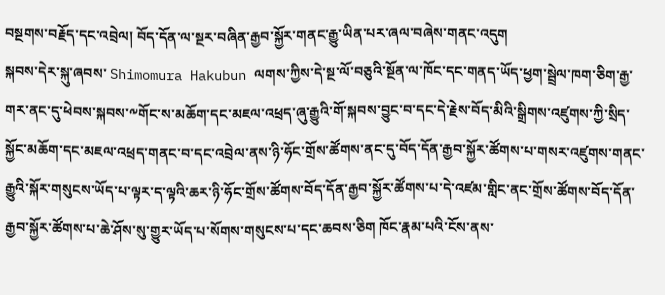བསྔགས་བརྗོད་དང་འབྲེལ། བོད་དོན་ལ་སྔར་བཞིན་རྒྱབ་སྐྱོར་གནང་རྒྱུ་ཡིན་པར་ཞལ་བཞེས་གནང་འདུག
སྐབས་དེར་སྐུ་ཞབས་ Shimomura Hakubun ལགས་ཀྱིས་དེ་སྔ་ལོ་བཅུའི་སྔོན་ལ་ཁོང་དང་གནད་ཡོད་ཕྱག་སྦྲེལ་ཁག་ཅིག་རྒྱ་གར་ནང་དུ་ཕེབས་སྐབས་༸གོང་ས་མཆོག་དང་མཇལ་འཕྲད་ཞུ་རྒྱུའི་གོ་སྐབས་བྱུང་བ་དང་དེ་རྗེས་བོད་མིའི་སྒྲིགས་འཛུགས་ཀྱི་སྲིད་སྐྱོང་མཆོག་དང་མཇལ་འཕྲད་གནང་བ་དང་འབྲེལ་ནས་ཉི་ཧོང་གྲོས་ཚོགས་ནང་དུ་བོད་དོན་རྒྱབ་སྐྱོར་ཚོགས་པ་གསར་འཛུགས་གནང་རྒྱུའི་སྐོར་གསུངས་ཡོད་པ་ལྟར་ད་ལྟའི་ཆར་ཉི་ཧོང་གྲོས་ཚོགས་བོད་དོན་རྒྱབ་སྐྱོར་ཚོགས་པ་དེ་འཛམ་གླིང་ནང་གྲོས་ཚོགས་བོད་དོན་རྒྱབ་སྐྱོར་ཚོགས་པ་ཆེ་ཤོས་སུ་གྱུར་ཡོད་པ་སོགས་གསུངས་པ་དང་ཆབས་ཅིག ཁོང་རྣམ་པའི་ངོས་ནས་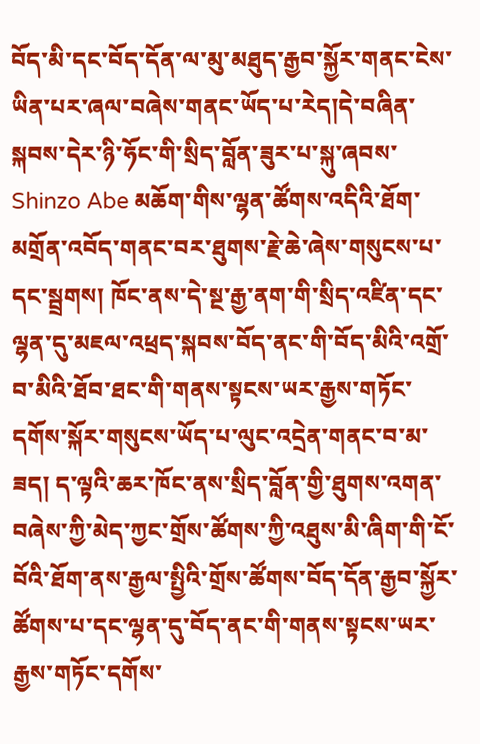བོད་མི་དང་བོད་དོན་ལ་མུ་མཐུད་རྒྱབ་སྐྱོར་གནང་ངེས་ཡིན་པར་ཞལ་བཞེས་གནང་ཡོད་པ་རེད།དེ་བཞིན་སྐབས་དེར་ཉི་ཧོང་གི་སྲིད་བློན་ཟུར་པ་སྐུ་ཞབས་ Shinzo Abe མཆོག་གིས་ལྷན་ཚོགས་འདིའི་ཐོག་མགྲོན་འབོད་གནང་བར་ཐུགས་རྗེ་ཆེ་ཞེས་གསུངས་པ་དང་སྦྲགས། ཁོང་ནས་དེ་སྔ་རྒྱ་ནག་གི་སྲིད་འཛིན་དང་ལྷན་དུ་མཇལ་འཕྲད་སྐབས་བོད་ནང་གི་བོད་མིའི་འགྲོ་བ་མིའི་ཐོབ་ཐང་གི་གནས་སྟངས་ཡར་རྒྱས་གཏོང་དགོས་སྐོར་གསུངས་ཡོད་པ་ལུང་འདྲེན་གནང་བ་མ་ཟད། ད་ལྟའི་ཆར་ཁོང་ནས་སྲིད་བློན་གྱི་ཐུགས་འགན་བཞེས་ཀྱི་མེད་ཀྱང་གྲོས་ཚོགས་ཀྱི་འཐུས་མི་ཞིག་གི་ངོ་བོའི་ཐོག་ནས་རྒྱལ་སྤྱིའི་གྲོས་ཚོགས་བོད་དོན་རྒྱབ་སྐྱོར་ཚོགས་པ་དང་ལྷན་དུ་བོད་ནང་གི་གནས་སྟངས་ཡར་རྒྱས་གཏོང་དགོས་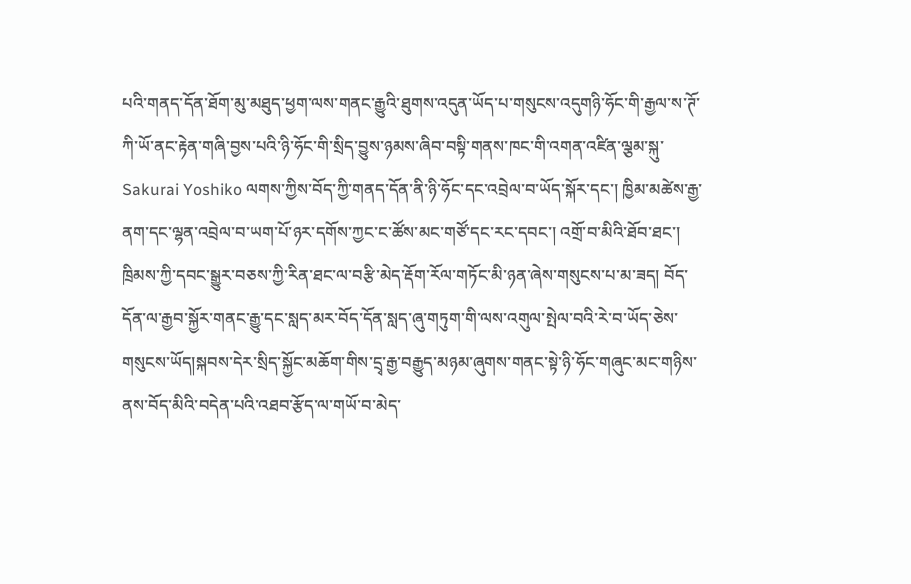པའི་གནད་དོན་ཐོག་མུ་མཐུད་ཕྱག་ལས་གནང་རྒྱུའི་ཐུགས་འདུན་ཡོད་པ་གསུངས་འདུགཉི་ཧོང་གི་རྒྱལ་ས་ཊོ་ཀི་ཡོ་ནང་རྟེན་གཞི་བྱས་པའི་ཉི་ཧོང་གི་སྲིད་བྱུས་ཉམས་ཞིབ་བསྟི་གནས་ཁང་གི་འགན་འཛིན་ལྕམ་སྐུ་ Sakurai Yoshiko ལགས་ཀྱིས་བོད་ཀྱི་གནད་དོན་ནི་ཉི་ཧོང་དང་འབྲེལ་བ་ཡོད་སྐོར་དང་། ཁྱིམ་མཚེས་རྒྱ་ནག་དང་ལྷན་འབྲེལ་བ་ཡག་པོ་ཉར་དགོས་ཀྱང་ང་ཚོས་མང་གཙོ་དང་རང་དབང་། འགྲོ་བ་མིའི་ཐོབ་ཐང་། ཁྲིམས་ཀྱི་དབང་སྒྱུར་བཅས་ཀྱི་རིན་ཐང་ལ་བརྩི་མེད་རྡོག་རོལ་གཏོང་མི་ཉན་ཞེས་གསུངས་པ་མ་ཟད། བོད་དོན་ལ་རྒྱབ་སྐྱོར་གནང་རྒྱུ་དང་སླད་མར་བོད་དོན་སླད་ཞུ་གཏུག་གི་ལས་འགུལ་སྤེལ་བའི་རེ་བ་ཡོད་ཅེས་གསུངས་ཡོད།སྐབས་དེར་སྲིད་སྐྱོང་མཆོག་གིས་དྲྭ་རྒྱ་བརྒྱུད་མཉམ་ཞུགས་གནང་སྟེ་ཉི་ཧོང་གཞུང་མང་གཉིས་ནས་བོད་མིའི་བདེན་པའི་འཐབ་རྩོད་ལ་གཡོ་བ་མེད་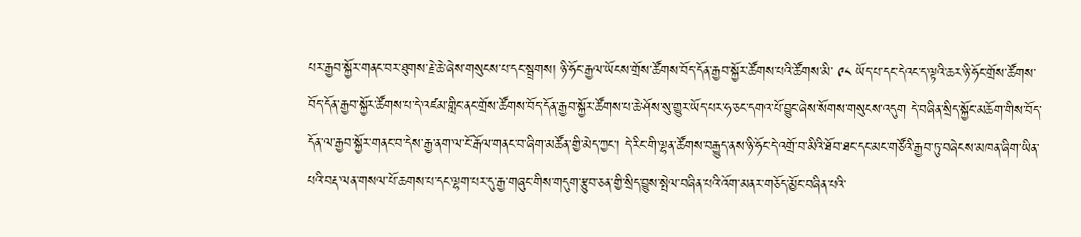པར་རྒྱབ་སྐྱོར་གནང་བར་ཐུགས་རྗེ་ཆེ་ཞེས་གསུངས་པ་དང་སྦྲགས། ཉི་ཧོང་རྒྱལ་ཡོངས་གྲོས་ཚོགས་བོད་དོན་རྒྱབ་སྐྱོར་ཚོགས་པའི་ཚོགས་མི་ ༩༨ ཡོད་པ་དང་དེའང་ད་ལྟའི་ཆར་ཉི་ཧོང་གྲོས་ཚོགས་བོད་དོན་རྒྱབ་སྐྱོར་ཚོགས་པ་དེ་འཛམ་གླིང་ནང་གྲོས་ཚོགས་བོད་དོན་རྒྱབ་སྐྱོར་ཚོགས་པ་ཆེ་ཤོས་སུ་གྱུར་ཡོད་པར་ཧ་ཅང་དགའ་པོ་བྱུང་ཞེས་སོགས་གསུངས་འདུག དེ་བཞིན་སྲིད་སྐྱོང་མཆོག་གིས་བོད་དོན་ལ་རྒྱབ་སྐྱོར་གནང་བ་དེས་རྒྱ་ནག་ལ་ངོ་རྒོལ་གནང་བ་ཞིག་མཚོན་གྱི་མེད་ཀྱང་། དེ་རིང་གི་ལྷན་ཚོགས་བརྒྱུད་ནས་ཉི་ཧོང་དེ་འགྲོ་བ་མིའི་ཐོབ་ཐང་དང་མང་གཙོའི་རྒྱབ་ཏུ་བཞེངས་མཁན་ཞིག་ཡིན་པའི་བརྡ་ལན་གསལ་པོ་ཆགས་པ་དང་ལྷག་པར་དུ་རྒྱ་གཞུང་གིས་གདུག་རྩུབ་ཅན་གྱི་སྲིད་བྱུས་སྤེལ་བཞིན་པའི་འོག་མནར་གཅོད་མྱོང་བཞིན་པའི་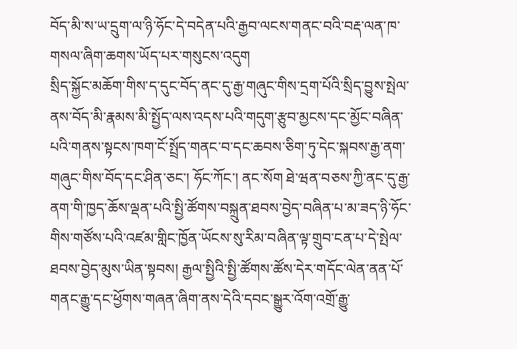བོད་མི་ས་ཡ་དྲུག་ལ་ཉི་ཧོང་དེ་བདེན་པའི་རྒྱབ་ལངས་གནང་བའི་བརྡ་ལན་ཁ་གསལ་ཞིག་ཆགས་ཡོད་པར་གསུངས་འདུག
སྲིད་སྐྱོང་མཆོག་གིས་ད་དུང་བོད་ནང་དུ་རྒྱ་གཞུང་གིས་དྲག་པོའི་སྲིད་བྱུས་སྤེལ་ནས་བོད་མི་རྣམས་མི་སྤྱོད་ལས་འདས་པའི་གདུག་རྩུབ་མྱངས་དང་མྱོང་བཞིན་པའི་གནས་སྟངས་ཁག་ངོ་སྤྲོད་གནང་བ་དང་ཆབས་ཅིག་ཏུ་དེང་སྐབས་རྒྱ་ནག་གཞུང་གིས་བོད་དང་ཤིན་ཅང་། ཧོང་ཀོང་། ནང་སོག ཐེ་ཝན་བཅས་ཀྱི་ནང་དུ་རྒྱ་ནག་གི་ཁྱད་ཆོས་ལྡན་པའི་སྤྱི་ཚོགས་བསྐྲུན་ཐབས་བྱེད་བཞིན་པ་མ་ཟད་ཉི་ཧོང་གིས་གཙོས་པའི་འཛམ་གླིང་ཁྱོན་ཡོངས་སུ་རིམ་བཞིན་ལྟ་གྲུབ་ངན་པ་དེ་སྤེལ་ཐབས་བྱེད་མུས་ཡིན་སྟབས། རྒྱལ་སྤྱིའི་སྤྱི་ཚོགས་ཚོས་དེར་གདོང་ལེན་ནན་པོ་གནང་རྒྱུ་དང་ཕྱོགས་གཞན་ཞིག་ནས་དེའི་དབང་སྒྱུར་འོག་འགྲོ་རྒྱུ་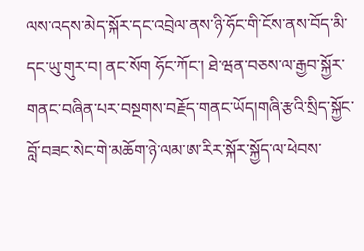ལས་འདས་མེད་སྐོར་དང་འབྲེལ་ནས་ཉི་ཧོང་གི་ངོས་ནས་བོད་མི་དང་ཡུ་གུར་བ། ནང་སོག ཧོང་ཀོང་། ཐེ་ཝན་བཅས་ལ་རྒྱབ་སྐྱོར་གནང་བཞིན་པར་བསྔགས་བརྗོད་གནང་ཡོད།གཞི་རྩའི་སྲིད་སྐྱོང་བློ་བཟང་སེང་གེ་མཆོག་ཉེ་ལམ་ཨ་རིར་སྐོར་སྐྱོད་ལ་ཕེབས་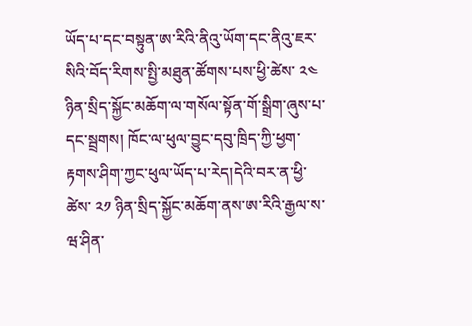ཡོད་པ་དང་བསྟུན་ཨ་རིའི་ནིའུ་ཡོག་དང་ནིའུ་ཇར་སིའི་བོད་རིགས་སྤྱི་མཐུན་ཚོགས་པས་ཕྱི་ཚེས་ ༢༤ ཉིན་སྲིད་སྐྱོང་མཆོག་ལ་གསོལ་སྟོན་གོ་སྒྲིག་ཞུས་པ་དང་སྦྲགས། ཁོང་ལ་ཕུལ་བྱུང་དབུ་ཁྲིད་ཀྱི་ཕྱག་རྟགས་ཤིག་ཀྱང་ཕུལ་ཡོད་པ་རེད།དེའི་བར་ན་ཕྱི་ཚེས་ ༢༡ ཉིན་སྲིད་སྐྱོང་མཆོག་ནས་ཨ་རིའི་རྒྱལ་ས་ཝ་ཤིན་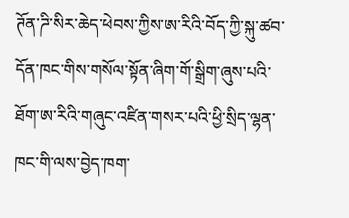ཊོན་ཌི་སིར་ཆེད་ཕེབས་ཀྱིས་ཨ་རིའི་བོད་ཀྱི་སྐུ་ཚབ་དོན་ཁང་གིས་གསོལ་སྟོན་ཞིག་གོ་སྒྲིག་ཞུས་པའི་ཐོག་ཨ་རིའི་གཞུང་འཛིན་གསར་པའི་ཕྱི་སྲིད་ལྷན་ཁང་གི་ལས་བྱེད་ཁག་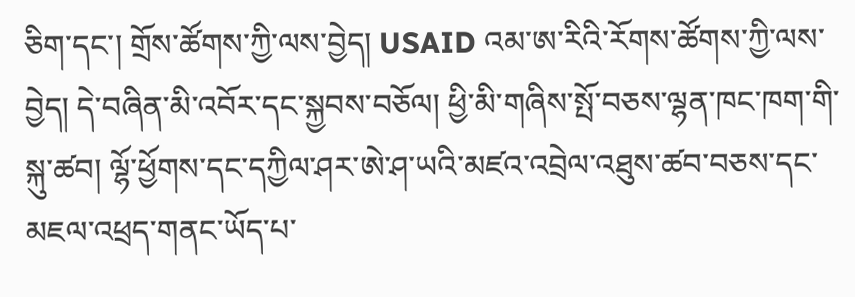ཅིག་དང་། གྲོས་ཚོགས་ཀྱི་ལས་བྱེད། USAID འམ་ཨ་རིའི་རོགས་ཚོགས་ཀྱི་ལས་བྱེད། དེ་བཞིན་མི་འབོར་དང་སྐྱབས་བཅོལ། ཕྱི་མི་གཞིས་སྤོ་བཅས་ལྷན་ཁང་ཁག་གི་སྐུ་ཚབ། ལྷོ་ཕྱོགས་དང་དཀྱིལ་ཤར་ཨེ་ཤ་ཡའི་མཛའ་འབྲེལ་འཐུས་ཚབ་བཅས་དང་མཇལ་འཕྲད་གནང་ཡོད་པ་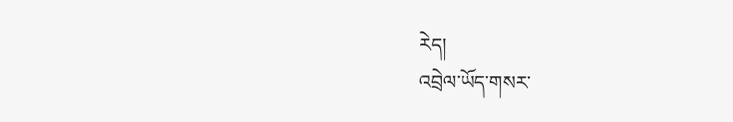རེད།
འབྲེལ་ཡོད་གསར་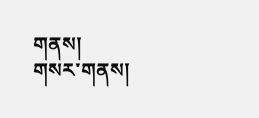གནས།
གསར་གནས།